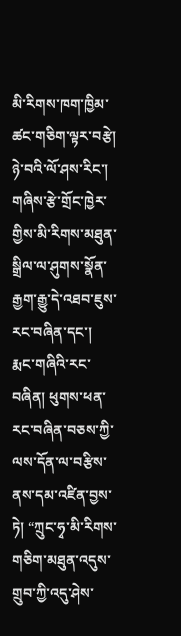མི་རིགས་ཁག་ཁྱིམ་ཚང་གཅིག་ལྟར་བརྩེ།
ཉེ་བའི་ལོ་ཤས་རིང་། གཞིས་རྩེ་གྲོང་ཁྱེར་གྱིས་མི་རིགས་མཐུན་སྒྲིལ་ལ་ཤུགས་སྣོན་རྒྱག་རྒྱུ་དེ་འཐབ་ཇུས་རང་བཞིན་དང་། རྨང་གཞིའི་རང་བཞིན། ཕུགས་ཕན་རང་བཞིན་བཅས་ཀྱི་ལས་དོན་ལ་བརྩིས་ནས་དམ་འཛིན་བྱས་ཏེ། “ཀྲུང་ཧྭ་མི་རིགས་གཅིག་མཐུན་འདུས་གྲུབ་ཀྱི་འདུ་ཤེས་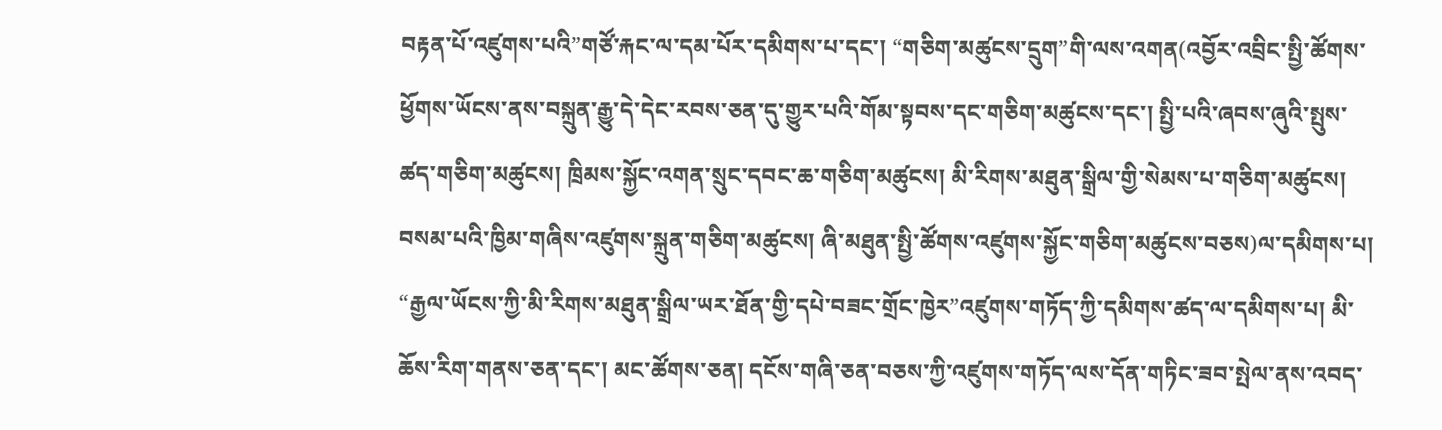བརྟན་པོ་འཛུགས་པའི”གཙོ་རྐང་ལ་དམ་པོར་དམིགས་པ་དང་། “གཅིག་མཚུངས་དྲུག”གི་ལས་འགན(འབྱོར་འབྲིང་སྤྱི་ཚོགས་ཕྱོགས་ཡོངས་ནས་བསྐྲུན་རྒྱུ་དེ་དེང་རབས་ཅན་དུ་གྱུར་པའི་གོམ་སྟབས་དང་གཅིག་མཚུངས་དང་། སྤྱི་པའི་ཞབས་ཞུའི་སྤུས་ཚད་གཅིག་མཚུངས། ཁྲིམས་སྐྱོང་འགན་སྲུང་དབང་ཆ་གཅིག་མཚུངས། མི་རིགས་མཐུན་སྒྲིལ་གྱི་སེམས་པ་གཅིག་མཚུངས། བསམ་པའི་ཁྱིམ་གཞིས་འཛུགས་སྐྲུན་གཅིག་མཚུངས། ཞི་མཐུན་སྤྱི་ཚོགས་འཛུགས་སྐྱོང་གཅིག་མཚུངས་བཅས)ལ་དམིགས་པ། “རྒྱལ་ཡོངས་ཀྱི་མི་རིགས་མཐུན་སྒྲིལ་ཡར་ཐོན་གྱི་དཔེ་བཟང་གྲོང་ཁྱེར”འཛུགས་གཏོད་ཀྱི་དམིགས་ཚད་ལ་དམིགས་པ། མི་ཆོས་རིག་གནས་ཅན་དང་། མང་ཚོགས་ཅན། དངོས་གཞི་ཅན་བཅས་ཀྱི་འཛུགས་གཏོད་ལས་དོན་གཏིང་ཟབ་སྤེལ་ནས་འབད་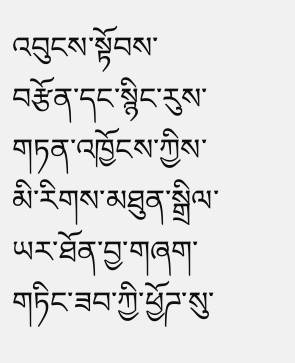འབུངས་སྟོབས་བརྩོན་དང་སྙིང་རུས་གཏན་འཁྱོངས་ཀྱིས་མི་རིགས་མཐུན་སྒྲིལ་ཡར་ཐོན་བྱ་གཞག་གཏིང་ཟབ་ཀྱི་ཕྱོཌ་སུ་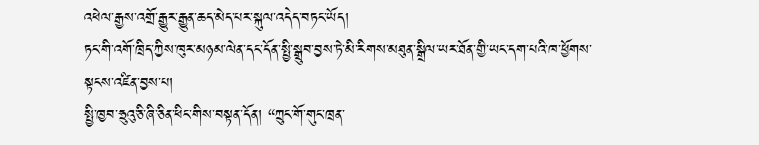འཕེལ་རྒྱས་འགྲོ་རྒྱུར་རྒྱུན་ཆད་མེད་པར་སྐུལ་འདེད་བཏང་ཡོད།
ཏང་གི་འགོ་ཁྲིད་ཀྱིས་ཁུར་མཉམ་ལེན་དང་དོན་སྤྱི་སྒྲུབ་བྱས་ཏེ་མི་རིགས་མཐུན་སྒྲིལ་ཡར་ཐོན་གྱི་ཡང་དག་པའི་ཁ་ཕྱོགས་སྟངས་འཛིན་བྱས་པ།
སྤྱི་ཁྱབ་ཧྲུའུ་ཅི་ཞི་ཅིན་ཕིང་གིས་བསྟན་དོན། “ཀྲུང་གོ་གུང་ཁྲན་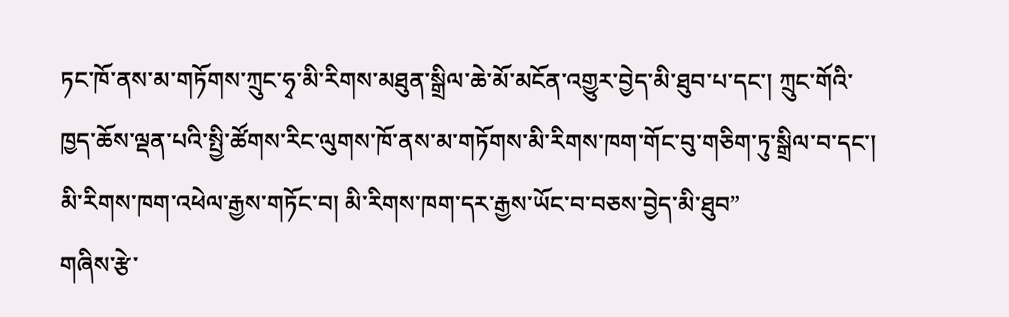ཏང་ཁོ་ནས་མ་གཏོགས་ཀྲུང་ཧྭ་མི་རིགས་མཐུན་སྒྲིལ་ཆེ་མོ་མངོན་འགྱུར་བྱེད་མི་ཐུབ་པ་དང་། ཀྲུང་གོའི་ཁྱད་ཆོས་ལྡན་པའི་སྤྱི་ཚོགས་རིང་ལུགས་ཁོ་ནས་མ་གཏོགས་མི་རིགས་ཁག་གོང་བུ་གཅིག་ཏུ་སྒྲིལ་བ་དང་། མི་རིགས་ཁག་འཕེལ་རྒྱས་གཏོང་བ། མི་རིགས་ཁག་དར་རྒྱས་ཡོང་བ་བཅས་བྱེད་མི་ཐུབ”
གཞིས་རྩེ་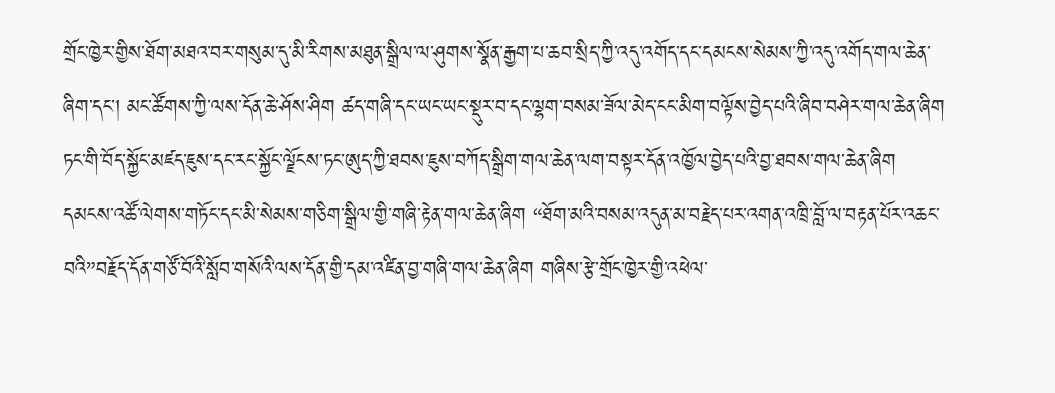གྲོང་ཁྱེར་གྱིས་ཐོག་མཐའ་བར་གསུམ་དུ་མི་རིགས་མཐུན་སྒྲིལ་ལ་ཤུགས་སྣོན་རྒྱག་པ་ཆབ་སྲིད་ཀྱི་འདུ་འགོད་དང་དམངས་སེམས་ཀྱི་འདུ་འགོད་གལ་ཆེན་ཞིག་དང་། མང་ཚོགས་ཀྱི་ལས་དོན་ཆེ་ཤོས་ཤིག ཚད་གཞི་དང་ཡང་ཡང་སྡུར་བ་དང་ལྷག་བསམ་ཟོལ་མེད་ངང་མིག་བལྟོས་བྱེད་པའི་ཞིབ་བཤེར་གལ་ཆེན་ཞིག ཏང་གི་བོད་སྐྱོང་མཛད་ཇུས་དང་རང་སྐྱོང་ལྗོངས་ཏང་ཨུད་ཀྱི་ཐབས་ཇུས་བཀོད་སྒྲིག་གལ་ཆེན་ལག་བསྟར་དོན་འཁྱོལ་བྱེད་པའི་བྱ་ཐབས་གལ་ཆེན་ཞིག དམངས་འཚོ་ལེགས་གཏོང་དང་མི་སེམས་གཅིག་སྒྲིལ་གྱི་གཞི་རྟེན་གལ་ཆེན་ཞིག “ཐོག་མའི་བསམ་འདུན་མ་བརྗེད་པར་འགན་འཁྲི་བློ་ལ་བརྟན་པོར་འཆང་བའི”བརྗོད་དོན་གཙོ་བོའི་སློབ་གསོའི་ལས་དོན་གྱི་དམ་འཛིན་བྱ་གཞི་གལ་ཆེན་ཞིག གཞིས་རྩེ་གྲོང་ཁྱེར་གྱི་འཕེལ་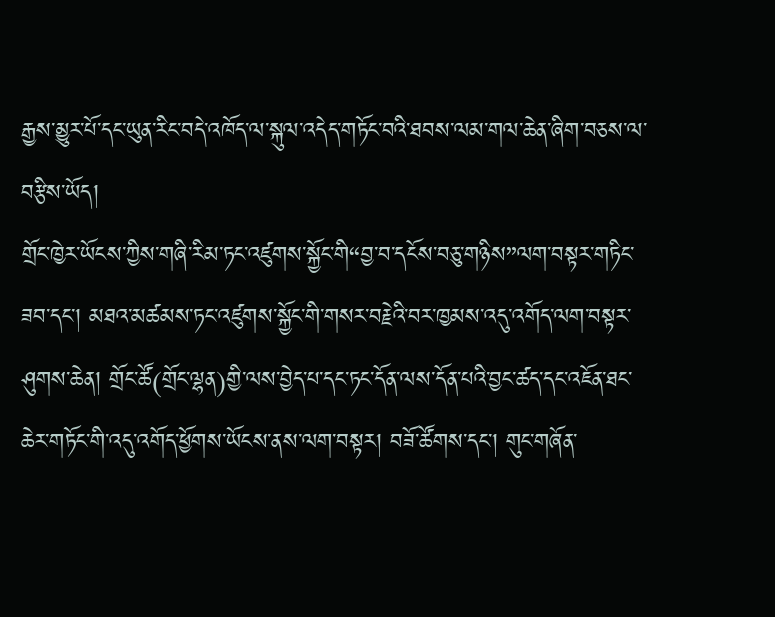རྒྱས་མྱུར་པོ་དང་ཡུན་རིང་བདེ་འཁོད་ལ་སྐུལ་འདེད་གཏོང་བའི་ཐབས་ལམ་གལ་ཆེན་ཞིག་བཅས་ལ་བརྩིས་ཡོད།
གྲོང་ཁྱེར་ཡོངས་ཀྱིས་གཞི་རིམ་ཏང་འཛུགས་སྐྱོང་གི“བྱ་བ་དངོས་བཅུ་གཉིས”ལག་བསྟར་གཏིང་ཟབ་དང་། མཐའ་མཚམས་ཏང་འཛུགས་སྐྱོང་གི་གསར་བརྗེའི་བར་ཁྱམས་འདུ་འགོད་ལག་བསྟར་ཤུགས་ཆེན། གྲོང་ཚོ(གྲོང་ལྷན)གྱི་ལས་བྱེད་པ་དང་ཏང་དོན་ལས་དོན་པའི་བྱང་ཚད་དང་འཇོན་ཐང་ཆེར་གཏོང་གི་འདུ་འགོད་ཕྱོགས་ཡོངས་ནས་ལག་བསྟར། བཟོ་ཚོགས་དང་། གུང་གཞོན་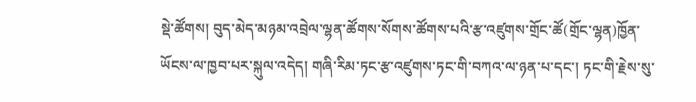སྡེ་ཚོགས། བུད་མེད་མཉམ་འབྲེལ་ལྷན་ཚོགས་སོགས་ཚོགས་པའི་རྩ་འཛུགས་གྲོང་ཚོ(གྲོང་ལྷན)ཁྱོན་ཡོངས་ལ་ཁྱབ་པར་སྐུལ་འདེད། གཞི་རིམ་ཏང་རྩ་འཛུགས་ཏང་གི་བཀའ་ལ་ཉན་པ་དང་། ཏང་གི་རྗེས་སུ་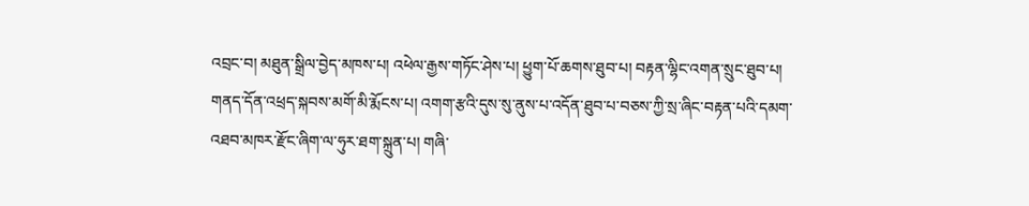འབྲང་བ། མཐུན་སྒྲིལ་བྱེད་མཁས་པ། འཕེལ་རྒྱས་གཏོང་ཤེས་པ། ཕྱུག་པོ་ཆགས་ཐུབ་པ། བརྟན་ལྷིང་འགན་སྲུང་ཐུབ་པ། གནད་དོན་འཕྲད་སྐབས་མགོ་མི་རྨོངས་པ། འགག་རྩའི་དུས་སུ་ནུས་པ་འདོན་ཐུབ་པ་བཅས་ཀྱི་སྲ་ཞིང་བརྟན་པའི་དམག་འཐབ་མཁར་རྫོང་ཞིག་ལ་ཧུར་ཐག་སྐྲུན་པ། གཞི་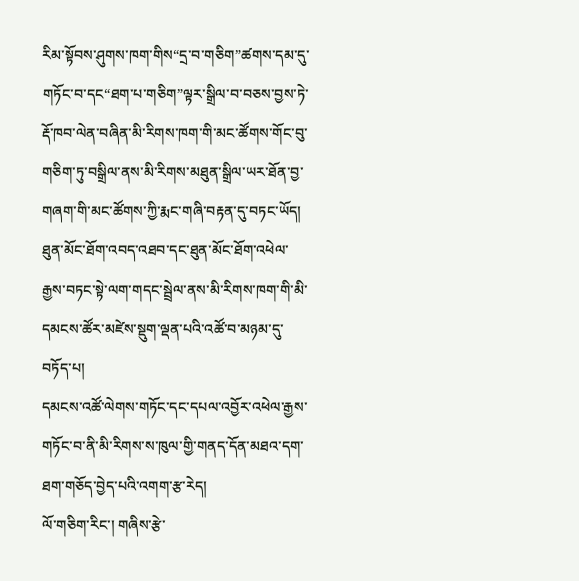རིམ་སྟོབས་ཤུགས་ཁག་གིས“དྲ་བ་གཅིག”ཚགས་དམ་དུ་གཏོང་བ་དང“ཐག་པ་གཅིག”ལྟར་སྒྲིལ་བ་བཅས་བྱས་ཏེ་རྡོ་ཁབ་ལེན་བཞིན་མི་རིགས་ཁག་གི་མང་ཚོགས་གོང་བུ་གཅིག་ཏུ་བསྒྲིལ་ནས་མི་རིགས་མཐུན་སྒྲིལ་ཡར་ཐོན་བྱ་གཞག་གི་མང་ཚོགས་ཀྱི་རྨང་གཞི་བརྟན་དུ་བཏང་ཡོད།
ཐུན་མོང་ཐོག་འབད་འཐབ་དང་ཐུན་མོང་ཐོག་འཕེལ་རྒྱས་བཏང་སྟེ་ལག་གདང་སྦྲེལ་ནས་མི་རིགས་ཁག་གི་མི་དམངས་ཚོར་མཛེས་སྡུག་ལྡན་པའི་འཚོ་བ་མཉམ་དུ་བཏོད་པ།
དམངས་འཚོ་ལེགས་གཏོང་དང་དཔལ་འབྱོར་འཕེལ་རྒྱས་གཏོང་བ་ནི་མི་རིགས་ས་ཁུལ་གྱི་གནད་དོན་མཐའ་དག་ཐག་གཅོད་བྱེད་པའི་འགག་རྩ་རེད།
ལོ་གཅིག་རིང་། གཞིས་རྩེ་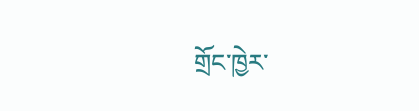གྲོང་ཁྱེར་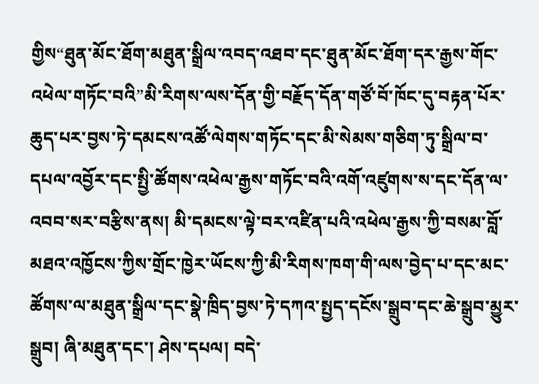གྱིས“ཐུན་མོང་ཐོག་མཐུན་སྒྲིལ་འབད་འཐབ་དང་ཐུན་མོང་ཐོག་དར་རྒྱས་གོང་འཕེལ་གཏོང་བའི”མི་རིགས་ལས་དོན་གྱི་བརྗོད་དོན་གཙོ་བོ་ཁོང་དུ་བརྟན་པོར་ཆུད་པར་བྱས་ཏེ་དམངས་འཚོ་ལེགས་གཏོང་དང་མི་སེམས་གཅིག་ཏུ་སྒྲིལ་བ་དཔལ་འབྱོར་དང་སྤྱི་ཚོགས་འཕེལ་རྒྱས་གཏོང་བའི་འགོ་འཛུགས་ས་དང་དོན་ལ་འབབ་སར་བརྩིས་ནས། མི་དམངས་ལྟེ་བར་འཛིན་པའི་འཕེལ་རྒྱས་ཀྱི་བསམ་བློ་མཐའ་འཁྱོངས་ཀྱིས་གྲོང་ཁྱེར་ཡོངས་ཀྱི་མི་རིགས་ཁག་གི་ལས་བྱེད་པ་དང་མང་ཚོགས་ལ་མཐུན་སྒྲིལ་དང་སྣེ་ཁྲིད་བྱས་ཏེ་དཀའ་སྤྱད་དངོས་སྒྲུབ་དང་ཆེ་སྒྲུབ་མྱུར་སྒྲུབ། ཞི་མཐུན་དང་། ཤེས་དཔལ། བདེ་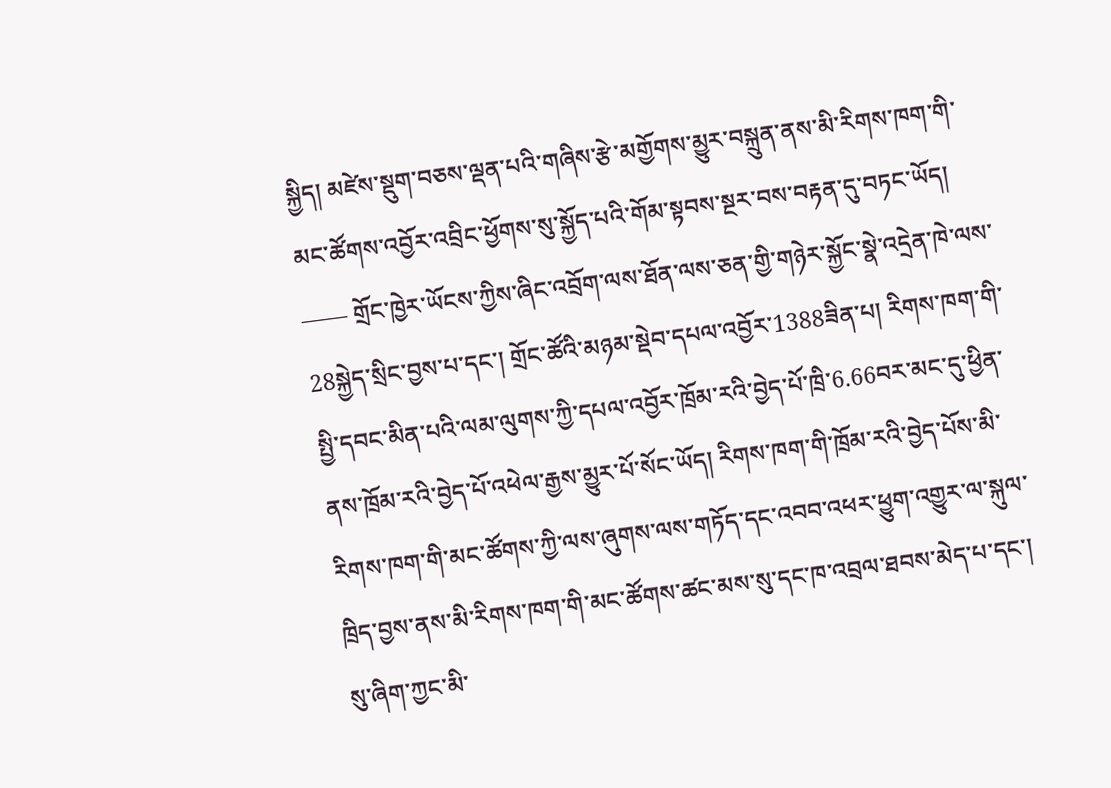སྐྱིད། མཛེས་སྡུག་བཅས་ལྡན་པའི་གཞིས་རྩེ་མགྱོགས་མྱུར་བསྐྲུན་ནས་མི་རིགས་ཁག་གི་མང་ཚོགས་འབྱོར་འབྲིང་ཕྱོགས་སུ་སྐྱོད་པའི་གོམ་སྟབས་སྔར་བས་བརྟན་དུ་བཏང་ཡོད།
—— གྲོང་ཁྱེར་ཡོངས་ཀྱིས་ཞིང་འབྲོག་ལས་ཐོན་ལས་ཅན་གྱི་གཉེར་སྐྱོང་སྣེ་འདྲེན་ཁེ་ལས་28སྐྱེད་སྲིང་བྱས་པ་དང་། གྲོང་ཚོའི་མཉམ་སྡེབ་དཔལ་འབྱོར་1388ཟིན་པ། རིགས་ཁག་གི་སྤྱི་དབང་མིན་པའི་ལམ་ལུགས་ཀྱི་དཔལ་འབྱོར་ཁྲོམ་རའི་བྱེད་པོ་ཁྲི་6.66བར་མང་དུ་ཕྱིན་ནས་ཁྲོམ་རའི་བྱེད་པོ་འཕེལ་རྒྱས་མྱུར་པོ་སོང་ཡོད། རིགས་ཁག་གི་ཁྲོམ་རའི་བྱེད་པོས་མི་རིགས་ཁག་གི་མང་ཚོགས་ཀྱི་ལས་ཞུགས་ལས་གཏོད་དང་འབབ་འཕར་ཕྱུག་འགྱུར་ལ་སྐུལ་ཁྲིད་བྱས་ནས་མི་རིགས་ཁག་གི་མང་ཚོགས་ཚང་མས་སུ་དང་ཁ་འབྲལ་ཐབས་མེད་པ་དང་། སུ་ཞིག་ཀྱང་མི་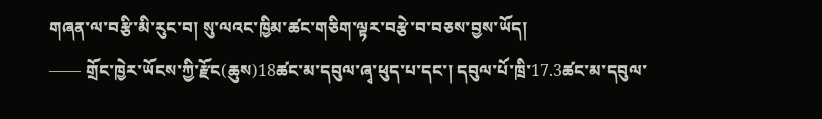གཞན་ལ་བརྩི་མི་རུང་བ། སུ་ལའང་ཁྱིམ་ཚང་གཅིག་ལྟར་བརྩེ་བ་བཅས་བྱས་ཡོད།
—— གྲོང་ཁྱེར་ཡོངས་ཀྱི་རྫོང(ཆུས)18ཚང་མ་དབུལ་ཞྭ་ཕུད་པ་དང་། དབུལ་པོ་ཁྲི་17.3ཚང་མ་དབུལ་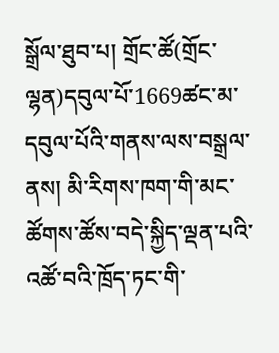སྒྲོལ་ཐུབ་པ། གྲོང་ཚོ(གྲོང་ལྷན)དབུལ་པོ་1669ཚང་མ་དབུལ་པོའི་གནས་ལས་བསྒྲལ་ནས། མི་རིགས་ཁག་གི་མང་ཚོགས་ཚོས་བདེ་སྐྱིད་ལྡན་པའི་འཚོ་བའི་ཁྲོད་ཏང་གི་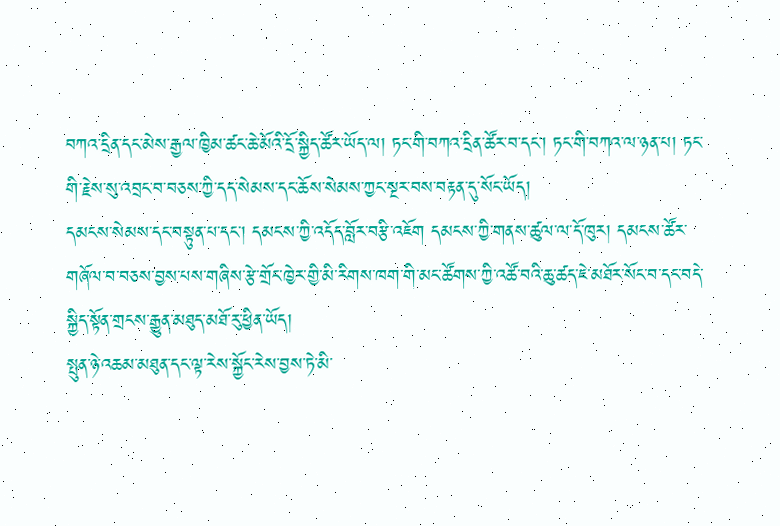བཀའ་དྲིན་དང་མེས་རྒྱལ་ཁྱིམ་ཚང་ཆེ་མོའི་དྲོ་སྐྱིད་ཚོར་ཡོད་ལ། ཏང་གི་བཀའ་དྲིན་ཚོར་བ་དང་། ཏང་གི་བཀའ་ལ་ཉན་པ། ཏང་གི་རྗེས་སུ་འབྲང་བ་བཅས་ཀྱི་དད་སེམས་དང་ཆོས་སེམས་ཀྱང་སྔར་བས་བརྟན་དུ་སོང་ཡོད།
དམངས་སེམས་དང་བསྟུན་པ་དང་། དམངས་ཀྱི་འདོད་བློར་བརྩི་འཇོག དམངས་ཀྱི་གནས་ཚུལ་ལ་དོ་ཁུར། དམངས་ཚོར་གཞོལ་བ་བཅས་བྱས་པས་གཞིས་རྩེ་གྲོང་ཁྱེར་གྱི་མི་རིགས་ཁག་གི་མང་ཚོགས་ཀྱི་འཚོ་བའི་ཆུ་ཚད་ཇེ་མཐོར་སོང་བ་དང་བདེ་སྐྱིད་སྟོན་གྲངས་རྒྱུན་མཐུད་མཐོ་རུ་ཕྱིན་ཡོད།
སྤུན་ཉེ་འཆམ་མཐུན་དང་ལྟ་རེས་སྐྱོང་རེས་བྱས་ཏེ་མི་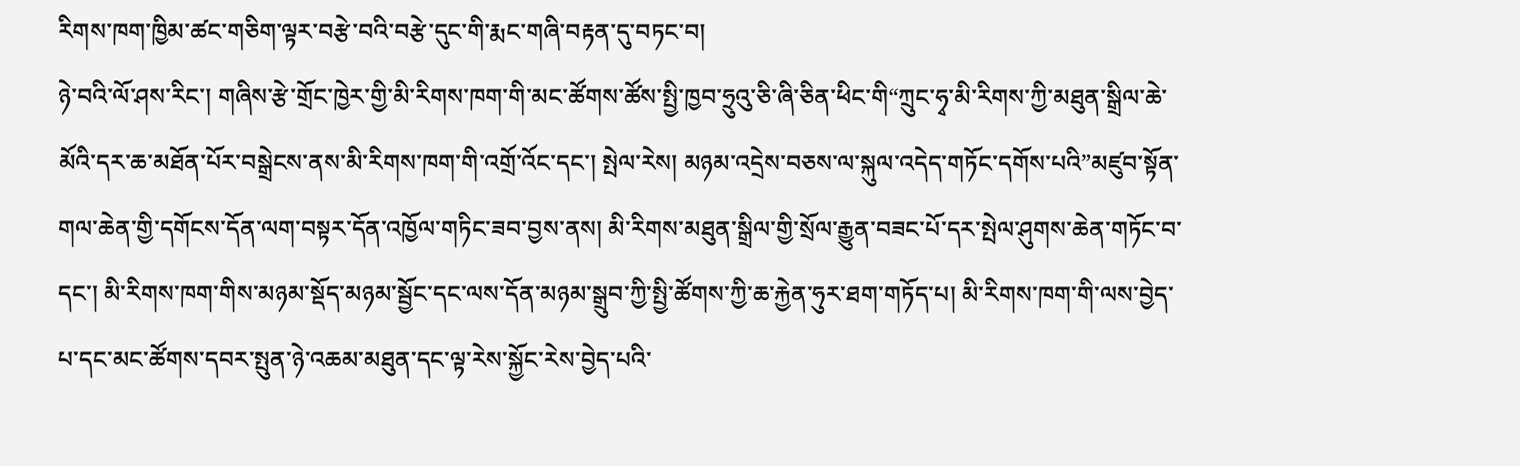རིགས་ཁག་ཁྱིམ་ཚང་གཅིག་ལྟར་བརྩེ་བའི་བརྩེ་དུང་གི་རྨང་གཞི་བརྟན་དུ་བཏང་བ།
ཉེ་བའི་ལོ་ཤས་རིང་། གཞིས་རྩེ་གྲོང་ཁྱེར་གྱི་མི་རིགས་ཁག་གི་མང་ཚོགས་ཚོས་སྤྱི་ཁྱབ་ཧྲུའུ་ཅི་ཞི་ཅིན་ཕིང་གི“ཀྲུང་ཧྭ་མི་རིགས་ཀྱི་མཐུན་སྒྲིལ་ཆེ་མོའི་དར་ཆ་མཐོན་པོར་བསྒྲེངས་ནས་མི་རིགས་ཁག་གི་འགྲོ་འོང་དང་། སྤེལ་རེས། མཉམ་འདྲེས་བཅས་ལ་སྐུལ་འདེད་གཏོང་དགོས་པའི”མཛུབ་སྟོན་གལ་ཆེན་གྱི་དགོངས་དོན་ལག་བསྟར་དོན་འཁྱོལ་གཏིང་ཟབ་བྱས་ནས། མི་རིགས་མཐུན་སྒྲིལ་གྱི་སྲོལ་རྒྱུན་བཟང་པོ་དར་སྤེལ་ཤུགས་ཆེན་གཏོང་བ་དང་། མི་རིགས་ཁག་གིས་མཉམ་སྡོད་མཉམ་སྦྱོང་དང་ལས་དོན་མཉམ་སྒྲུབ་ཀྱི་སྤྱི་ཚོགས་ཀྱི་ཆ་རྐྱེན་ཧུར་ཐག་གཏོད་པ། མི་རིགས་ཁག་གི་ལས་བྱེད་པ་དང་མང་ཚོགས་དབར་སྤུན་ཉེ་འཆམ་མཐུན་དང་ལྟ་རེས་སྐྱོང་རེས་བྱེད་པའི་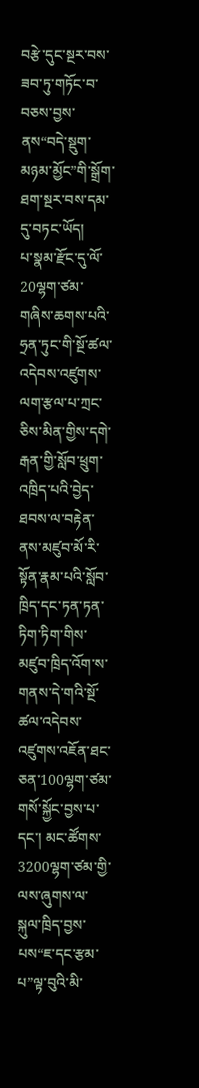བརྩེ་དུང་སྔར་བས་ཟབ་ཏུ་གཏོང་བ་བཅས་བྱས་ནས“བདེ་སྡུག་མཉམ་མྱོང”གི་སྒྲོག་ཐག་སྔར་བས་དམ་དུ་བཏང་ཡོད།
པ་སྣམ་རྫོང་དུ་ལོ་20ལྷག་ཙམ་གཞིས་ཆགས་པའི་ཧྲན་ཏུང་གི་སྔོ་ཚལ་འདེབས་འཛུགས་ལག་རྩལ་པ་ཀྲང་ཅིས་མིན་གྱིས་དགེ་རྒན་གྱི་སློབ་ཕྲུག་འཁྲིད་པའི་བྱེད་ཐབས་ལ་བརྟེན་ནས་མཛུབ་མོ་རི་སྟོན་རྣམ་པའི་སློབ་ཁྲིད་དང་ཏན་ཏན་ཏིག་ཏིག་གིས་མཛུབ་ཁྲིད་འོག་ས་གནས་དེ་གའི་སྔོ་ཚལ་འདེབས་འཛུགས་འཇོན་ཐང་ཅན་100ལྷག་ཙམ་གསོ་སྐྱོང་བྱས་པ་དང་། མང་ཚོགས་3200ལྷག་ཙམ་གྱི་ལས་ཞུགས་ལ་སྐུལ་ཁྲིད་བྱས་པས“ཇ་དང་རྩམ་པ”ལྟ་བུའི་མི་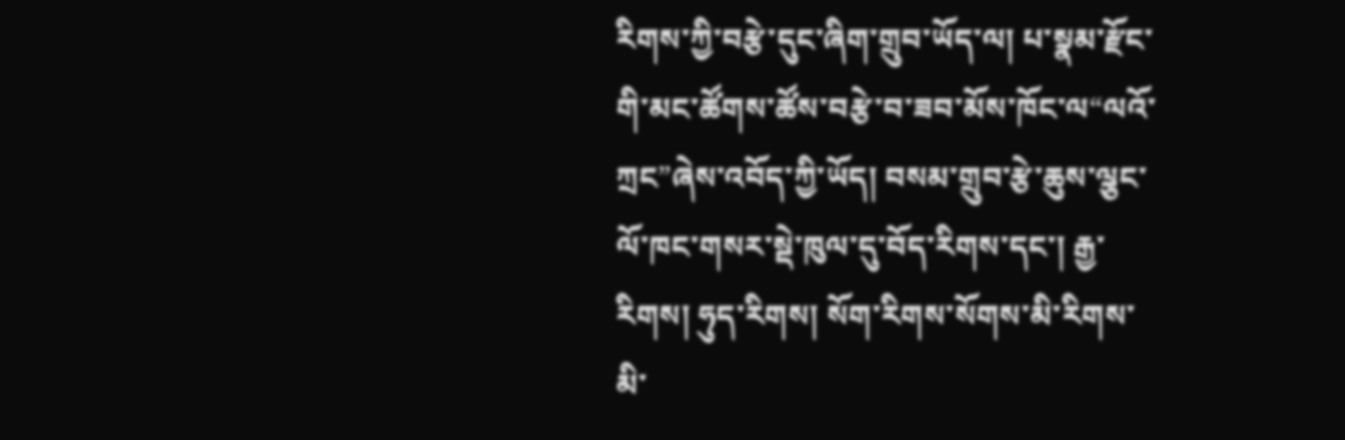རིགས་ཀྱི་བརྩེ་དུང་ཞིག་གྲུབ་ཡོད་ལ། པ་སྣམ་རྫོང་གི་མང་ཚོགས་ཚོས་བརྩེ་བ་ཟབ་མོས་ཁོང་ལ“ལའོ་ཀྲང”ཞེས་འབོད་ཀྱི་ཡོད། བསམ་གྲུབ་རྩེ་ཆུས་ལྕང་ལོ་ཁང་གསར་སྡེ་ཁུལ་དུ་བོད་རིགས་དང་། རྒྱ་རིགས། ཧུད་རིགས། སོག་རིགས་སོགས་མི་རིགས་མི་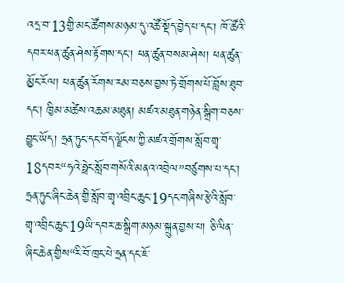འདྲ་བ་13གྱི་མང་ཚོགས་མཉམ་དུ་འཚོ་སྡོད་བྱེད་པ་དང་། ཁོ་ཚོའི་དབར་ཕན་ཚུན་ཤེས་རྟོགས་དང་། ཕན་ཚུན་བསམ་ཤེས། ཕན་ཚུན་མྱོང་རོལ། ཕན་ཚུན་རོགས་རམ་བཅས་བྱས་ཏེ་གྲོགས་པོ་བློས་ཐུབ་དང་། ཁྱིམ་མཚེས་འཆམ་མཐུན། མཛའ་མཐུན་གཉེན་སྒྲིག་བཅས་བྱུང་ཡོད། ཧྲན་ཏུང་དང་བོད་ལྗོངས་ཀྱི་མཛའ་གྲོགས་སློབ་གྲྭ་18དབར“ཧའེ་ཧྥེང་སློབ་གསོའི་མནའ་འབྲེལ”བཙུགས་པ་དང་། ཧྲན་ཏུང་ཞིང་ཆེན་གྱི་སློབ་གྲྭ་འབྲིང་ཆུང་19དང་གཞིས་རྩེའི་སློབ་གྲྭ་འབྲིང་ཆུང་19ཡི་དབར་ཆ་སྒྲིག་མཉམ་སྐྲུན་བྱས་པ། ཅི་ལིན་ཞིང་ཆེན་གྱིས“རི་བོ་ཁྲང་པེ་ཧྲན་དང་ཇོ་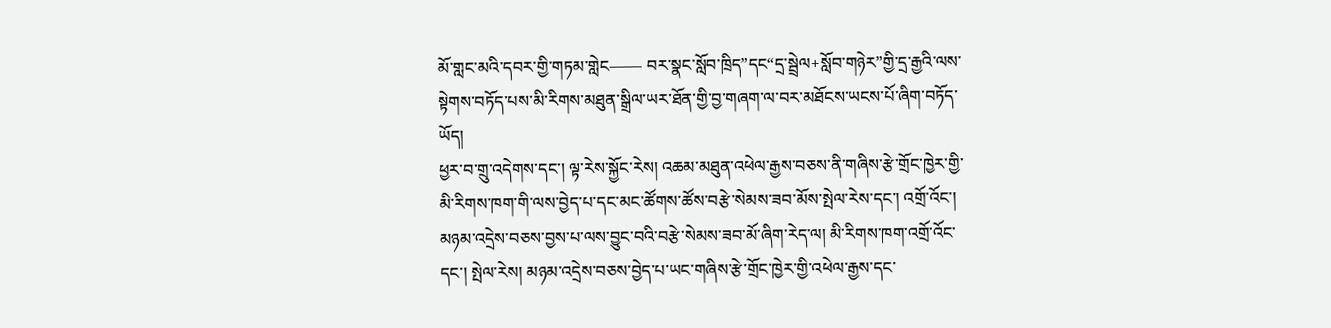མོ་གླང་མའི་དབར་གྱི་གཏམ་གླེང—— བར་སྣང་སློབ་ཁྲིད”དང“དྲ་སྦྲེལ+སློབ་གཉེར”གྱི་དྲ་རྒྱའི་ལས་སྟེགས་བཏོད་པས་མི་རིགས་མཐུན་སྒྲིལ་ཡར་ཐོན་གྱི་བྱ་གཞག་ལ་བར་མཐོངས་ཡངས་པོ་ཞིག་བཏོད་ཡོད།
ཕྱར་བ་གྲུ་འདེགས་དང་། ལྟ་རེས་སྐྱོང་རེས། འཆམ་མཐུན་འཕེལ་རྒྱས་བཅས་ནི་གཞིས་རྩེ་གྲོང་ཁྱེར་གྱི་མི་རིགས་ཁག་གི་ལས་བྱེད་པ་དང་མང་ཚོགས་ཚོས་བརྩེ་སེམས་ཟབ་མོས་སྤེལ་རེས་དང་། འགྲོ་འོང་། མཉམ་འདྲེས་བཅས་བྱས་པ་ལས་བྱུང་བའི་བརྩེ་སེམས་ཟབ་མོ་ཞིག་རེད་ལ། མི་རིགས་ཁག་འགྲོ་འོང་དང་། སྤེལ་རེས། མཉམ་འདྲེས་བཅས་བྱེད་པ་ཡང་གཞིས་རྩེ་གྲོང་ཁྱེར་གྱི་འཕེལ་རྒྱས་དང་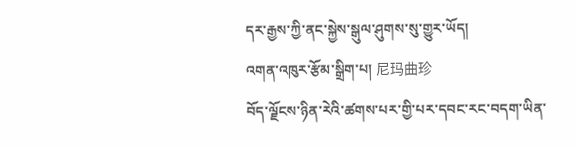དར་རྒྱས་ཀྱི་ནང་སྐྱེས་སྒུལ་ཤུགས་སུ་གྱུར་ཡོད།
འགན་འཁུར་རྩོམ་སྒྲིག་པ། 尼玛曲珍
བོད་ལྗོངས་ཉིན་རེའི་ཚགས་པར་གྱི་པར་དབང་རང་བདག་ཡིན་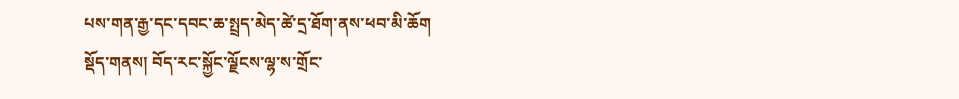པས་གན་རྒྱ་དང་དབང་ཆ་སྤྲད་མེད་ཚེ་དྲ་ཐོག་ནས་ཕབ་མི་ཆོག
སྡོད་གནས། བོད་རང་སྐྱོང་ལྗོངས་ལྷ་ས་གྲོང་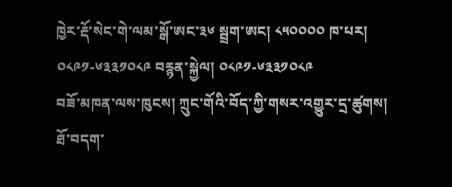ཁྱེར་རྡོ་སེང་གེ་ལམ་སྒོ་ཨང་༣༦ སྦྲག་ཨང། ༨༥༠༠༠༠ ཁ་པར། ༠༨༩༡-༦༣༣༡༠༨༩ བརྙན་སྐྱེལ། ༠༨༩༡-༦༣༣༡༠༨༩
བཟོ་མཁན་ལས་ཁུངས། ཀྲུང་གོའི་བོད་ཀྱི་གསར་འགྱུར་དྲ་ཚུགས།
ཐོ་བདག་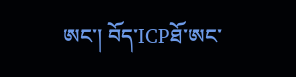ཨང་། བོད་ICPཐོ་ཨང་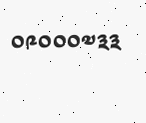༠༩༠༠༠༧༣༣